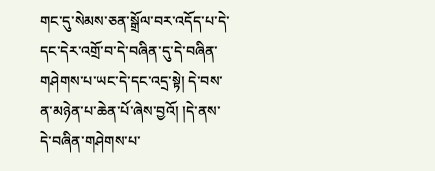གང་དུ་སེམས་ཅན་སྒྲོལ་བར་འདོད་པ་དེ་དང་དེར་འགྲོ་བ་དེ་བཞིན་དུ་དེ་བཞིན་གཤེགས་པ་ཡང་དེ་དང་འདྲ་སྟེ། དེ་བས་ན་མཉེན་པ་ཆེན་པོ་ཞེས་བྱའོ། །དེ་ནས་དེ་བཞིན་གཤེགས་པ་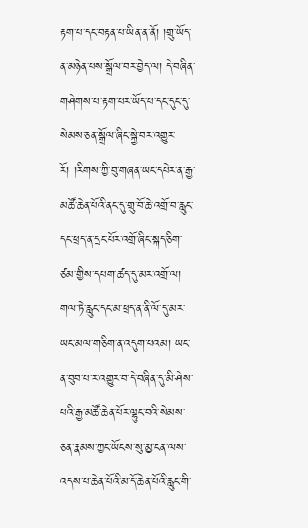རྟག་པ་དང་བརྟན་པ་ཡིན་ན་ནོ། །གྲུ་ཡོད་ན་མཉེན་པས་སྒྲོལ་བར་བྱེད་ལ། དེ་བཞིན་གཤེགས་པ་རྟག་པར་ཡོད་པ་དང་དུང་དུ་སེམས་ཅན་སྒྲོལ་ཞིང་སྐྱེ་བར་འགྱུར་རོ། །རིགས་ཀྱི་བུ་གཞན་ཡང་དཔེར་ན་རྒྱ་མཚོ་ཆེན་པོའི་ནང་དུ་གྲུ་བོ་ཆེ་འགྲོ་བ་རླུང་དང་ཕྲད་ན་དྲང་པོར་འགྲོ་ཞིང་སྐད་ཅིག་ཙམ་གྱིས་དཔག་ཚད་དུ་མར་འགྲོ་ལ། གལ་ཏེ་རླུང་དང་མ་ཕྲད་ན་ནི་ལོ་དུ་མར་ཡང་མལ་གཅིག་ན་འདུག་པའམ། ཡང་ན་བུབ་པ་ར་འགྱུར་བ་དེ་བཞིན་དུ་མི་ཤེས་པའི་རྒྱ་མཚོ་ཆེན་པོར་ལྷུང་བའི་སེམས་ཅན་རྣམས་ཀྱང་ཡོངས་སུ་མྱ་ངན་ལས་འདས་པ་ཆེན་པོའི་མ་དོ་ཆེན་པོའི་རླུང་གི་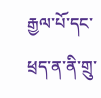རྒྱལ་པོ་དང་ཕྲད་ན་ནི་གྲུ་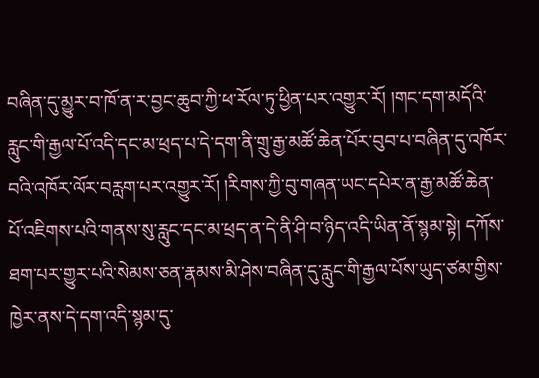བཞིན་དུ་མྱུར་བ་ཁོ་ན་ར་བྱང་ཆུབ་ཀྱི་ཕ་རོལ་ཏུ་ཕྱིན་པར་འགྱུར་རོ། །གང་དག་མདོའི་རླུང་གི་རྒྱལ་པོ་འདི་དང་མ་ཕྲད་པ་དེ་དག་ནི་གྲུ་རྒྱ་མཚོ་ཆེན་པོར་བུབ་པ་བཞིན་དུ་འཁོར་བའི་འཁོར་ལོར་བརླག་པར་འགྱུར་རོ། །རིགས་ཀྱི་བུ་གཞན་ཡང་དཔེར་ན་རྒྱ་མཚོ་ཆེན་པོ་འཇིགས་པའི་གནས་སུ་རླུང་དང་མ་ཕྲད་ན་དེ་ནི་ཤི་བ་ཉིད་འདི་ཡིན་ནོ་སྙམ་སྟེ། དཀོས་ཐག་པར་གྱུར་པའི་སེམས་ཅན་རྣམས་མི་ཤེས་བཞིན་དུ་རླུང་གི་རྒྱལ་པོས་ཡུད་ཙམ་གྱིས་ཁྱེར་ནས་དེ་དག་འདི་སྙམ་དུ་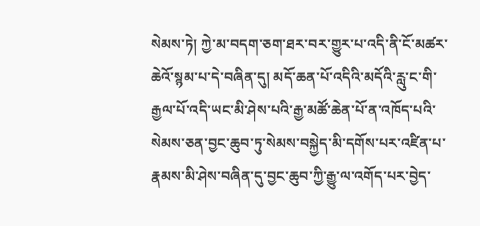སེམས་ཏེ། ཀྱེ་མ་བདག་ཅག་ཐར་བར་གྱུར་པ་འདི་ནི་ངོ་མཚར་ཆེའོ་སྙམ་པ་དེ་བཞིན་དུ། མདོ་ཆན་པོ་འདིའི་མདོའི་རླུ་ང་གི་རྒྱལ་པོ་འདི་ཡང་མི་ཤེས་པའི་རྒྱ་མཚོ་ཆེན་པོ་ན་འཁོད་པའི་སེམས་ཅན་བྱང་ཆུབ་ཏུ་སེམས་བསྐྱེད་མི་དགོས་པར་འཛིན་པ་རྣམས་མི་ཤེས་བཞིན་དུ་བྱང་ཆུབ་ཀྱི་རྒྱུ་ལ་འགོད་པར་བྱེད་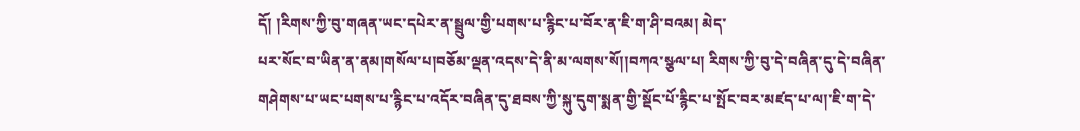དོ། །རིགས་ཀྱི་བུ་གཞན་ཡང་དཔེར་ན་སྦྲུལ་གྱི་པགས་པ་རྙིང་པ་བོར་ན་ཇི་ག་ཤི་བའམ། མེད་
པར་སོང་བ་ཡིན་ན་ནམ།གསོལ་པ།བཅོམ་ལྡན་འདས་དེ་ནི་མ་ལགས་སོ།།བཀའ་སྩལ་པ། རིགས་ཀྱི་བུ་དེ་བཞིན་དུ་དེ་བཞིན་གཤེགས་པ་ཡང་པགས་པ་རྙིང་པ་འདོར་བཞིན་དུ་ཐབས་ཀྱི་སྐུ་དུག་སྨན་གྱི་སྡོང་པོ་རྙིང་པ་སྤོང་བར་མཛད་པ་ལ།་ཇི་ག་དེ་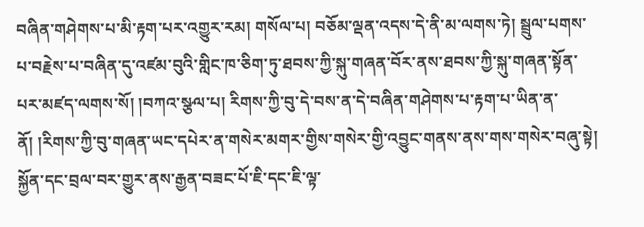བཞིན་གཤེགས་པ་མི་རྟག་པར་འགྱུར་རམ། གསོལ་པ། བཅོམ་ལྡན་འདས་དེ་ནི་མ་ལགས་ཏེ། སྦྲུལ་པགས་པ་བརྗེས་པ་བཞིན་དུ་འཛམ་བུའི་གླིང་ཁ་ཅིག་ཏུ་ཐབས་ཀྱི་སྐུ་གཞན་བོར་ནས་ཐབས་ཀྱི་སྐུ་གཞན་སྟོན་པར་མཛད་ལགས་སོ། །བཀའ་སྩལ་པ། རིགས་ཀྱི་བུ་དེ་བས་ན་དེ་བཞིན་གཤེགས་པ་རྟག་པ་ཡིན་ན་ནོ། །རིགས་ཀྱི་བུ་གཞན་ཡང་དཔེར་ན་གསེར་མགར་གྱིས་གསེར་གྱི་འབྱུང་གནས་ནས་གས་གསེར་བཞུ་སྟེ། སྐྱོན་དང་བྲལ་བར་གྱུར་ནས་རྒྱན་བཟང་པོ་ཇི་དང་ཇི་ལྟ་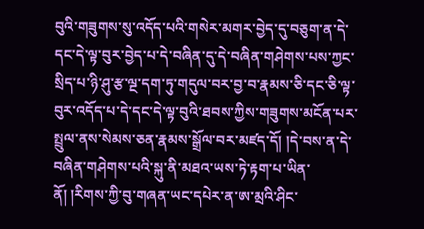བུའི་གཟུགས་སུ་འདོད་པའི་གསེར་མགར་བྱེད་དུ་བཅུག་ན་དེ་དང་དེ་ལྟ་བུར་བྱེད་པ་དེ་བཞིན་དུ་དེ་བཞིན་གཤེགས་པས་ཀྱང་སྲིད་པ་ཉི་ཤུ་རྩ་ལྔ་དག་ཏུ་གདུལ་བར་བྱ་བ་རྣམས་ཅི་དང་ཅི་ལྟ་བུར་འདོད་པ་དེ་དང་དེ་ལྟ་བུའི་ཐབས་ཀྱིས་གཟུགས་མངོན་པར་སྤྲུལ་ནས་སེམས་ཅན་རྣམས་སྒྲོལ་བར་མཛད་དོ། །དེ་བས་ན་དེ་བཞིན་གཤེགས་པའི་སྐུ་ནི་མཐའ་ཡས་ཏེ་རྟག་པ་ཡིན་ནོ། །རིགས་ཀྱི་བུ་གཞན་ཡང་དཔེར་ན་ཨ་མྲའི་ཤིང་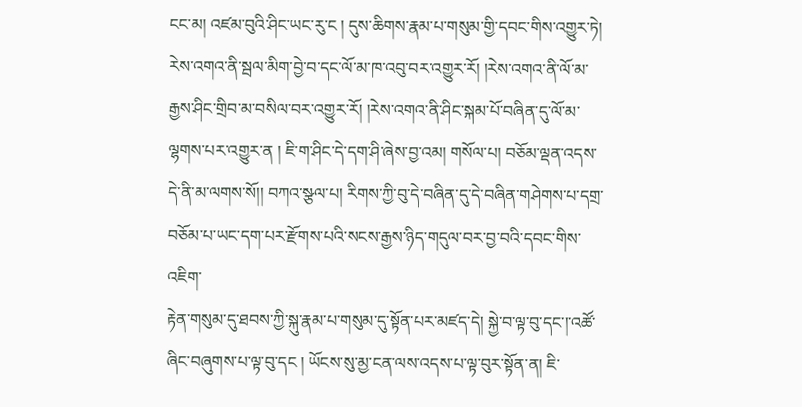ངང་མ། འཛམ་བུའི་ཤིང་ཡང་རུ་ང ། དུས་ཆིགས་རྣམ་པ་གསུམ་གྱི་དབང་གིས་འགྱུར་ཏེ། རེས་འགའ་ནི་སྦལ་མིག་བྱེ་བ་དང་ལོ་མ་ཁ་འབུ་བར་འགྱུར་རོ། །རེས་འགའ་ནི་ལོ་མ་རྒྱས་ཤིང་གྲིབ་མ་བསིལ་བར་འགྱུར་རོ། །རེས་འགའ་ནི་ཤིང་སྐམ་པོ་བཞིན་དུ་ལོ་མ་ལྷགས་པར་འགྱུར་ན ། ཇི་ག་ཤིང་དེ་དག་ཤི་ཞེས་བྱ་འམ། གསོལ་པ། བཅོམ་ལྡན་འདས་དེ་ནི་མ་ལགས་སོ།། བཀའ་སྩལ་པ། རིགས་ཀྱི་བུ་དེ་བཞིན་དུ་དེ་བཞིན་གཤེགས་པ་དགྲ་བཅོམ་པ་ཡང་དག་པར་རྫོགས་པའི་སངས་རྒྱས་ཉིད་གདུལ་བར་བྱ་བའི་དབང་གིས་འཇིག་
རྟེན་གསུམ་དུ་ཐབས་ཀྱི་སྐུ་རྣམ་པ་གསུམ་དུ་སྟོན་པར་མཛད་དེ། སྐྱེ་བ་ལྟ་བུ་དང་།་འཚོ་ཞིང་བཞུགས་པ་ལྟ་བུ་དང ། ཡོངས་སུ་མྱ་ངན་ལས་འདས་པ་ལྟ་བུར་སྟོན་ན། ཇི་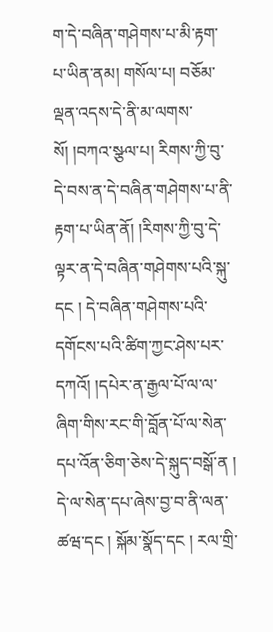ག་དེ་བཞིན་གཤེགས་པ་མི་རྟག་པ་ཡིན་ནམ། གསོལ་པ། བཅོམ་ལྡན་འདས་དེ་ནི་མ་ལགས་སོ། །བཀའ་སྩལ་པ། རིགས་ཀྱི་བུ་དེ་བས་ན་དེ་བཞིན་གཤེགས་པ་ནི་རྟག་པ་ཡིན་ནོ། །རིགས་ཀྱི་བུ་དེ་ལྟར་ན་དེ་བཞིན་གཤེགས་པའི་སྐུ་དང ། དེ་བཞིན་གཤེགས་པའི་དགོངས་པའི་ཚིག་ཀྱང་ཤེས་པར་དཀའོ། །དཔེར་ན་རྒྱལ་པོ་ལ་ལ་ཞིག་གིས་རང་གི་བློན་པོ་ལ་སེན་དཔ་འོན་ཅིག་ཅེས་དེ་སྐུད་བསྒོ་ན ། དེ་ལ་སེན་དཔ་ཞེས་བྱ་བ་ནི་ལན་ཚཝ་དང ། སྐོམ་སྣོད་དང ། རལ་གྲི་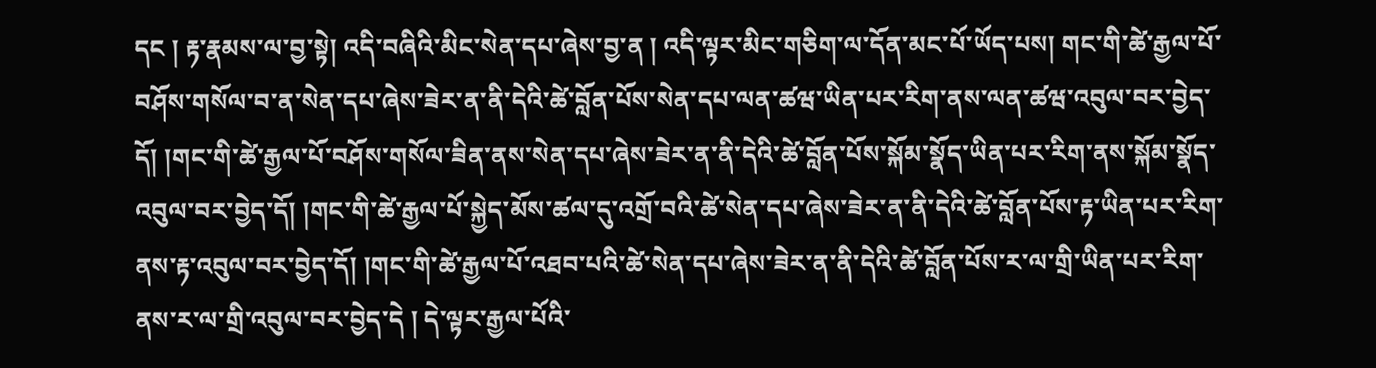དང ། རྟ་རྣམས་ལ་བྱ་སྟེ། འདི་བཞིའི་མིང་སེན་དཔ་ཞེས་བྱ་ན ། འདི་ལྟར་མིང་གཅིག་ལ་དོན་མང་པོ་ཡོད་པས། གང་གི་ཚེ་རྒྱལ་པོ་བཤོས་གསོལ་བ་ན་སེན་དཔ་ཞེས་ཟེར་ན་ནི་དེའི་ཚེ་བློན་པོས་སེན་དཔ་ལན་ཚཝ་ཡིན་པར་རིག་ནས་ལན་ཚཝ་འབུལ་བར་བྱེད་དོ། །གང་གི་ཚེ་རྒྱལ་པོ་བཤོས་གསོལ་ཟིན་ནས་སེན་དཔ་ཞེས་ཟེར་ན་ནི་དེའི་ཚེ་བློན་པོས་སྐོམ་སྣོད་ཡིན་པར་རིག་ནས་སྐོམ་སྣོད་འབུལ་བར་བྱེད་དོ། །གང་གི་ཚེ་རྒྱལ་པོ་སྐྱེད་མོས་ཚལ་དུ་འགྲོ་བའི་ཚེ་སེན་དཔ་ཞེས་ཟེར་ན་ནི་དེའི་ཚེ་བློན་པོས་རྟ་ཡིན་པར་རིག་ནས་རྟ་འབུལ་བར་བྱེད་དོ། །གང་གི་ཚེ་རྒྱལ་པོ་འཐབ་པའི་ཚེ་སེན་དཔ་ཞེས་ཟེར་ན་ནི་དེའི་ཚེ་བློན་པོས་ར་ལ་གྲི་ཡིན་པར་རིག་ནས་ར་ལ་གྲི་འབུལ་བར་བྱེད་དེ ། དེ་ལྟར་རྒྱལ་པོའི་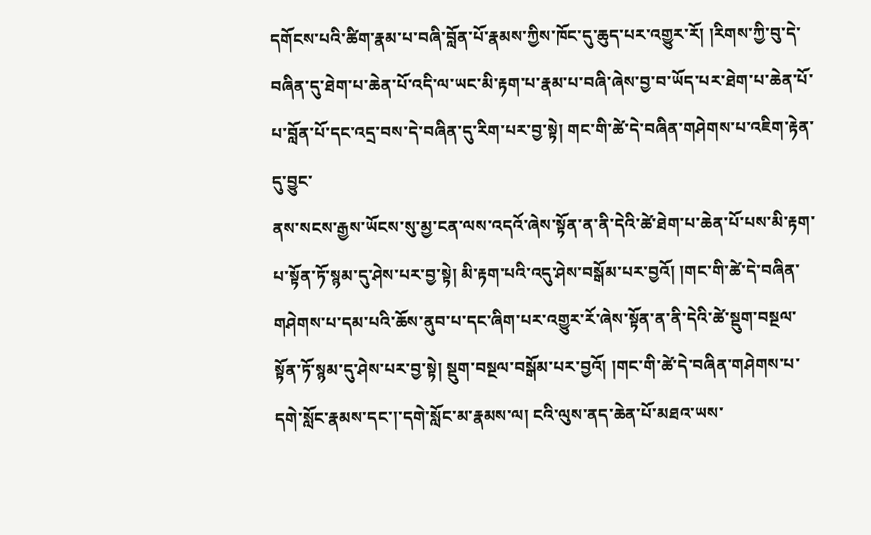དགོངས་པའི་ཚིག་རྣམ་པ་བཞི་བློན་པོ་རྣམས་ཀྱིས་ཁོང་དུ་ཆུད་པར་འགྱུར་རོ། །རིགས་ཀྱི་བུ་དེ་བཞིན་དུ་ཐེག་པ་ཆེན་པོ་འདི་ལ་ཡང་མི་རྟག་པ་རྣམ་པ་བཞི་ཞེས་བྱ་བ་ཡོད་པར་ཐེག་པ་ཆེན་པོ་པ་བློན་པོ་དང་འདྲ་བས་དེ་བཞིན་དུ་རིག་པར་བྱ་སྟེ། གང་གི་ཚེ་དེ་བཞིན་གཤེགས་པ་འཇིག་རྟེན་དུ་བྱུང་
ནས་སངས་རྒྱས་ཡོངས་སུ་མྱ་ངན་ལས་འདའོ་ཞེས་སྟོན་ན་ནི་དེའི་ཚེ་ཐེག་པ་ཆེན་པོ་པས་མི་རྟག་པ་སྟོན་ཏོ་སྙམ་དུ་ཤེས་པར་བྱ་སྟེ། མི་རྟག་པའི་འདུ་ཤེས་བསྒོམ་པར་བྱའོ། །གང་གི་ཚེ་དེ་བཞིན་གཤེགས་པ་དམ་པའི་ཆོས་ནུབ་པ་དང་ཞིག་པར་འགྱུར་རོ་ཞེས་སྟོན་ན་ནི་དེའི་ཚེ་སྡུག་བསྔལ་སྟོན་ཏོ་སྙམ་དུ་ཤེས་པར་བྱ་སྟེ། སྡུག་བསྔལ་བསྒོམ་པར་བྱའོ། །གང་གི་ཚེ་དེ་བཞིན་གཤེགས་པ་དགེ་སློང་རྣམས་དང་།་དགེ་སློང་མ་རྣམས་ལ། ངའི་ལུས་ནད་ཆེན་པོ་མཐའ་ཡས་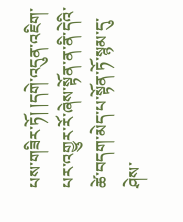པས་གཟིར་ཏོ། །དགེ་འདུན་འཇིག་པར་འགྱུར་རོ་ཞེས་སྟོན་ན་ནི་དེའི་ཚེ་བདག་མེད་པ་སྟོན་ཏོ་སྙམ་དུ་ཤེས་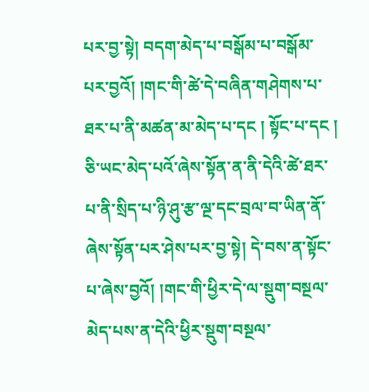པར་བྱ་སྟེ། བདག་མེད་པ་བསྒོམ་པ་བསྒོམ་པར་བྱའོ། །གང་གི་ཚེ་དེ་བཞིན་གཤེགས་པ་ཐར་པ་ནི་མཚན་མ་མེད་པ་དང ། སྟོང་པ་དང ། ཅི་ཡང་མེད་པའོ་ཞེས་སྟོན་ན་ནི་དེའི་ཚེ་ཐར་པ་ནི་སྲིད་པ་ཉི་ཤུ་རྩ་ལྔ་དང་བྲལ་བ་ཡིན་ནོ་ཞེས་སྟོན་པར་ཤེས་པར་བྱ་སྟེ། དེ་བས་ན་སྟོང་པ་ཞེས་བྱའོ། །གང་གི་ཕྱིར་དེ་ལ་སྡུག་བསྔལ་མེད་པས་ན་དེའི་ཕྱིར་སྡུག་བསྔལ་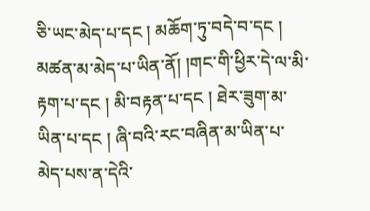ཅི་ཡང་མེད་པ་དང ། མཆོག་ཏུ་བདེ་བ་དང ། མཚན་མ་མེད་པ་ཡིན་ནོ། །གང་གི་ཕྱིར་དེ་ལ་མི་རྟག་པ་དང ། མི་བརྟན་པ་དང ། ཐེར་ཟུག་མ་ཡིན་པ་དང ། ཞི་བའི་རང་བཞིན་མ་ཡིན་པ་མེད་པས་ན་དེའི་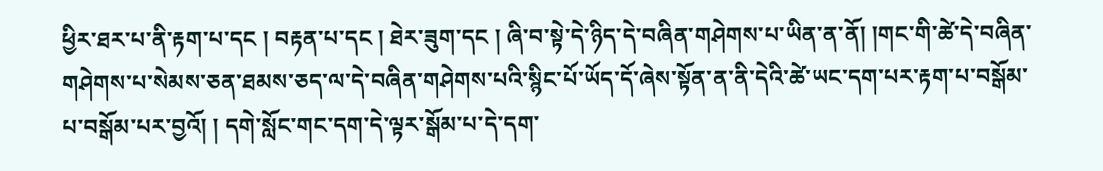ཕྱིར་ཐར་པ་ནི་རྟག་པ་དང ། བརྟན་པ་དང ། ཐེར་ཟུག་དང ། ཞི་བ་སྟེ་དེ་ཉིད་དེ་བཞིན་གཤེགས་པ་ཡིན་ན་ནོ། །གང་གི་ཚེ་དེ་བཞིན་གཤེགས་པ་སེམས་ཅན་ཐམས་ཅད་ལ་དེ་བཞིན་གཤེགས་པའི་སྙིང་པོ་ཡོད་དོ་ཞེས་སྟོན་ན་ནི་དེའི་ཚེ་ཡང་དག་པར་རྟག་པ་བསྒོམ་པ་བསྒོམ་པར་བྱའོ། ། དགེ་སློང་གང་དག་དེ་ལྟར་སྒོམ་པ་དེ་དག་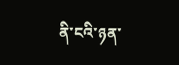ནི་ངའི་ཉན་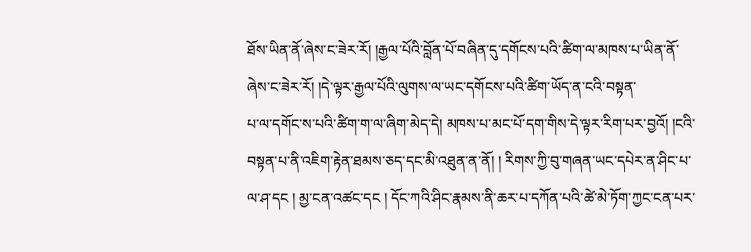ཐོས་ཡིན་ནོ་ཞེས་ང་ཟེར་རོ། །རྒྱལ་པོའི་བློན་པོ་བཞིན་དུ་དགོངས་པའི་ཚིག་ལ་མཁས་པ་ཡིན་ནོ་ཞེས་ང་ཟེར་རོ། །དེ་ལྟར་རྒྱལ་པོའི་ལུགས་ལ་ཡང་དགོངས་པའི་ཚིག་ཡོད་ན་ངའི་བསྟན་
པ་ལ་དགོང་ས་པའི་ཚིག་ག་ལ་ཞིག་མེད་དེ། མཁས་པ་མང་པོ་དག་གིས་དེ་ལྟར་རིག་པར་བྱའོ། །ངའི་བསྟན་པ་ནི་འཇིག་རྟེན་ཐམས་ཅད་དང་མི་འཐུན་ན་ནོ། ། རིགས་ཀྱི་བུ་གཞན་ཡང་དཔེར་ན་ཤིང་པ་ལ་ཤ་དང ། མྱ་ངན་འཚང་དང ། དོང་ཀའི་ཤིང་རྣམས་ནི་ཆར་པ་དཀོན་པའི་ཚེ་མེ་ཏོག་ཀྱང་ངན་པར་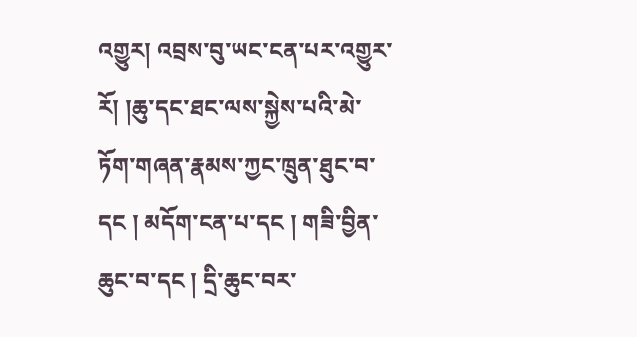འགྱུར། འབྲས་བུ་ཡང་ངན་པར་འགྱུར་རོ། །ཆུ་དང་ཐང་ལས་སྐྱེས་པའི་མེ་ཏོག་གཞན་རྣམས་ཀྱང་ཁྲུན་ཐུང་བ་དང ། མདོག་ངན་པ་དང ། གཟི་བྱིན་ཆུང་བ་དང ། དྲི་ཆུང་བར་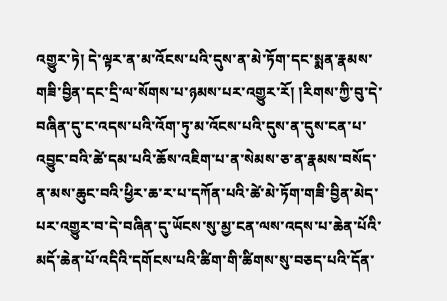འགྱུར་ཏེ། དེ་ལྟར་ན་མ་འོངས་པའི་དུས་ན་མེ་ཏོག་དང་སྨན་རྣམས་གཟི་བྱིན་དང་དྲི་ལ་སོགས་པ་ཉམས་པར་འགྱུར་རོ། །རིགས་ཀྱི་བུ་དེ་བཞིན་དུ་ང་འདས་པའི་འོག་ཏུ་མ་འོངས་པའི་དུས་ན་དུས་ངན་པ་འབྱུང་བའི་ཚེ་དམ་པའི་ཆོས་འཇིག་པ་ན་སེམས་ཅ་ན་རྣམས་བསོད་ན་མས་ཆུང་བའི་ཕྱིར་ཆ་ར་པ་དཀོན་པའི་ཚེ་མེ་ཏོག་གཟི་བྱིན་མེད་པར་འགྱུར་བ་དེ་བཞིན་དུ་ཡོངས་སུ་མྱ་ངན་ལས་འདས་པ་ཆེན་པོའི་མདོ་ཆེན་པོ་འདིའི་དགོངས་པའི་ཚིག་གི་ཚིགས་སུ་བཅད་པའི་དོན་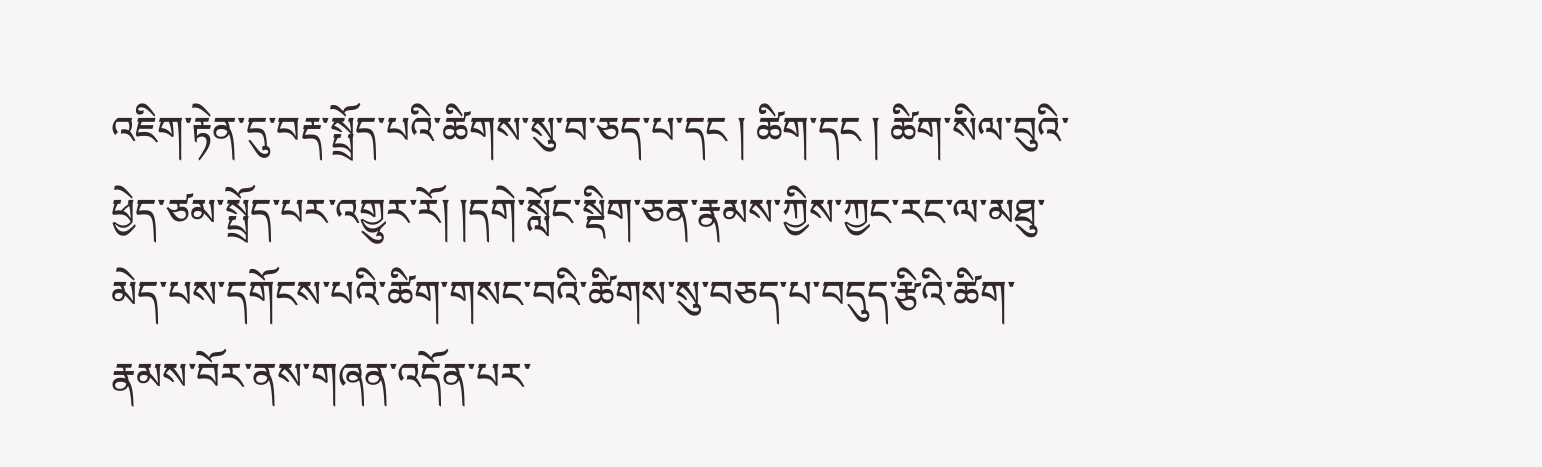འཇིག་རྟེན་དུ་བརྡ་སྤྲོད་པའི་ཚིགས་སུ་བ་ཅད་པ་དང ། ཚིག་དང ། ཚིག་སིལ་བུའི་ཕྱེད་ཙམ་སྤྲོད་པར་འགྱུར་རོ། །དགེ་སློང་སྡིག་ཅན་རྣམས་ཀྱིས་ཀྱང་རང་ལ་མཐུ་མེད་པས་དགོངས་པའི་ཚིག་གསང་བའི་ཚིགས་སུ་བཅད་པ་བདུད་རྩིའི་ཚིག་རྣམས་བོར་ནས་གཞན་འདོན་པར་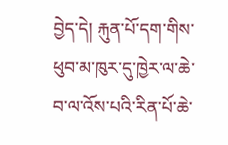བྱེད་དེ། རྐུན་པོ་དག་གིས་ཕུབ་མ་ཁུར་དུ་ཁྱེར་ལ་ཆེ་བ་ལ་འོས་པའི་རིན་པོ་ཆེ་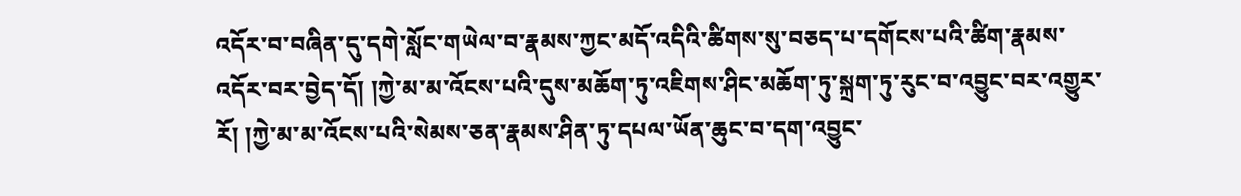འདོར་བ་བཞིན་དུ་དགེ་སློང་གཡེལ་བ་རྣམས་ཀྱང་མདོ་འདིའི་ཚིགས་སུ་བཅད་པ་དགོངས་པའི་ཚིག་རྣམས་འདོར་བར་བྱེད་དོ། །ཀྱེ་མ་མ་འོངས་པའི་དུས་མཆོག་ཏུ་འཇིགས་ཤིང་མཆོག་ཏུ་སྐྲག་ཏུ་རུང་བ་འབྱུང་བར་འགྱུར་རོ། །ཀྱེ་མ་མ་འོངས་པའི་སེམས་ཅན་རྣམས་ཤིན་ཏུ་དཔལ་ཡོན་ཆུང་བ་དག་འབྱུང་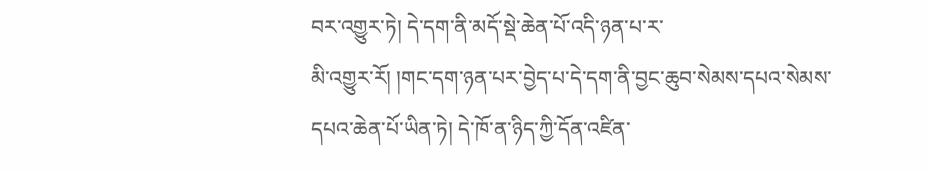བར་འགྱུར་ཏེ། དེ་དག་ནི་མདོ་སྡེ་ཆེན་པོ་འདི་ཉན་པ་ར་
མི་འགྱུར་རོ། །གང་དག་ཉན་པར་བྱེད་པ་དེ་དག་ནི་བྱང་ཆུབ་སེམས་དཔའ་སེམས་དཔའ་ཆེན་པོ་ཡིན་ཏེ། དེ་ཁོ་ན་ཉིད་ཀྱི་དོན་འཛིན་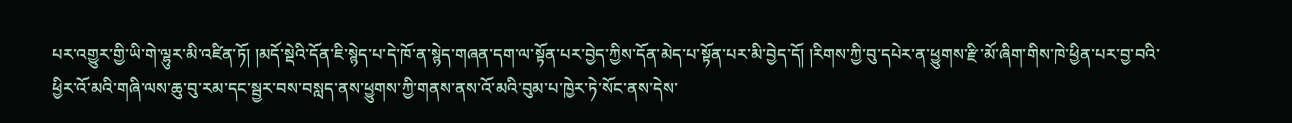པར་འགྱུར་གྱི་ཡི་གེ་ལྷུར་མི་འཛིན་ཏོ། །མདོ་སྡེའི་དོན་ཇི་སྙེད་པ་དེ་ཁོ་ན་སྙེད་གཞན་དག་ལ་སྟོན་པར་བྱེད་ཀྱིས་དོན་མེད་པ་སྟོན་པར་མི་བྱེད་དོ། །རིགས་ཀྱི་བུ་དཔེར་ན་ཕྱུགས་རྫི་མོ་ཞིག་གིས་ཁེ་ཕྱིན་པར་བྱ་བའི་ཕྱིར་འོ་མའི་གཞི་ལས་ཆུ་བུ་རམ་དང་སྦྱར་བས་བསླད་ནས་ཕྱུགས་ཀྱི་གནས་ནས་འོ་མའི་བུམ་པ་ཁྱེར་ཏེ་སོང་ནས་དེས་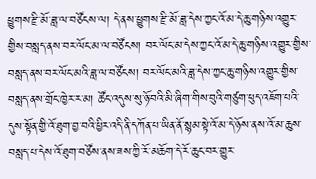ཕྱུགས་རྫི་མོ་ཟླ་ལ་བཙོངས་ལ། དེ་ནས་ཕྱུགས་རྫི་མོ་ཟླ་དེས་ཀྱང་འོ་མ་དེ་ཆུ་གཉིས་འགྱུར་གྱིས་བསླད་ནས་བར་ལོང་མ་ལ་བཙོངས། བར་ལོང་མ་དེས་ཀྱང་འོ་མ་དེ་ཆུ་གཉིས་འགྱུར་གྱིས་བསླད་ནས་བར་ལོང་མའི་ཟླ་ལ་བཙོངས། བར་ལོང་མའི་ཟླ་དེས་ཀྱང་ཆུ་གཉིས་འགྱུར་གྱིས་བསླད་ནས་གྲོང་ཁྱེར་ར་མ། ཚོང་འདུས་སུ་ཉོ་བའི་མི་ཞིག་གིས་བུའི་གཙུག་ཕུད་འཇོག་པའི་དུས་སྟོན་གྱི་འོ་ཐུག་བྱ་བའི་ཕྱིར་འདི་ནི་དཀོན་པ་ཡིན་ནོ་སྙམ་སྟེ་འོ་མ་དེ་ཉོས་ནས་འོ་མ་ཆུས་བསླད་པ་དེས་འོ་ཐུག་བཙོས་ནས་ཟས་ཀྱི་རོ་མཆོག་དེ་རོ་ཆུང་བར་གྱུར་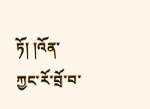ཏོ། །འོན་ཀྱང་རོ་བྲོ་བ་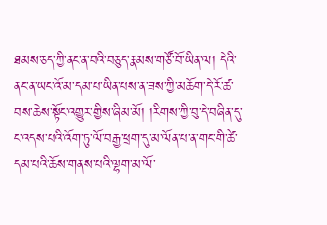ཐམས་ཅད་ཀྱི་ནང་ན་བའི་བཅུད་རྣམས་གཙོ་བོ་ཡིན་ལ། དེའི་ནང་ན་ཡང་འོ་མ་དམ་པ་ཡིན་པས་ན་ཟས་ཀྱི་མཆོག་དེ་རོ་ཚ་བས་ཆེས་སྟོང་འགྱུར་གྱིས་ཞིམ་མོ། །རིགས་ཀྱི་བུ་དེ་བཞིན་དུ་ང་འདས་པའི་འོག་ཏུ་ལོ་བརྒྱ་ཕྲག་དུ་མ་ལོན་པ་ན་གང་གི་ཚེ་དམ་པའི་ཆོས་གནས་པའི་ལྷག་མ་ལོ་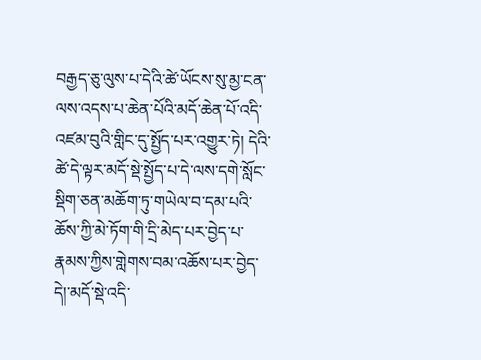བརྒྱད་ཅུ་ལུས་པ་དེའི་ཚེ་ཡོངས་སུ་མྱ་ངན་ལས་འདས་པ་ཆེན་པོའི་མདོ་ཆེན་པོ་འདི་འཛམ་བུའི་གླིང་དུ་སྤྱོད་པར་འགྱུར་ཏེ། དེའི་ཚེ་དེ་ལྟར་མདོ་སྡེ་སྤྱོད་པ་དེ་ལས་དགེ་སློང་སྡིག་ཅན་མཆོག་ཏུ་གཡེལ་བ་དམ་པའི་ཆོས་ཀྱི་མེ་ཏོག་གི་དྲི་མེད་པར་བྱེད་པ་རྣམས་ཀྱིས་གླེགས་བམ་འཆོས་པར་བྱེད་དེ།་མདོ་སྡེ་འདི་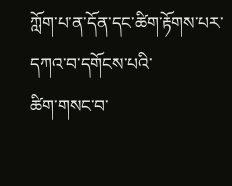ཀློག་པ་ན་དོན་དང་ཚིག་རྟོགས་པར་དཀའ་བ་དགོངས་པའི་
ཚིག་གསང་བ་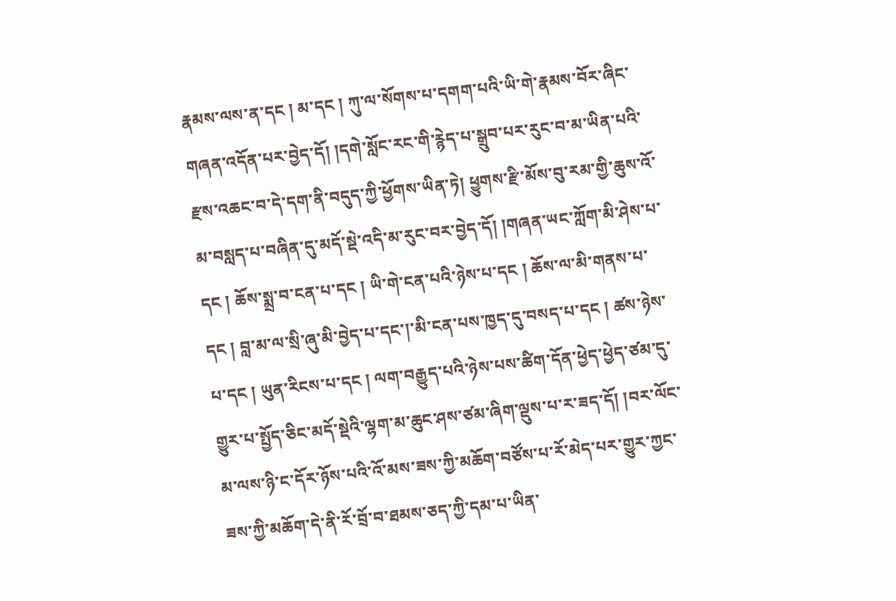རྣམས་ལས་ན་དང ། མ་དང ། ཀུ་ལ་སོགས་པ་དགག་པའི་ཡི་གེ་རྣམས་བོར་ཞིང་གཞན་འདོན་པར་བྱེད་དོ། །དགེ་སློང་རང་གི་རྙེད་པ་སྒྲུབ་པར་རུང་བ་མ་ཡིན་པའི་རྫས་འཆང་བ་དེ་དག་ནི་བདུད་ཀྱི་ཕྱོགས་ཡིན་ཏེ། ཕྱུགས་རྫི་མོས་བུ་རམ་གྱི་ཆུས་འོ་མ་བསླད་པ་བཞིན་དུ་མདོ་སྡེ་འདི་མ་རུང་བར་བྱེད་དོ། །གཞན་ཡང་ཀློག་མི་ཤེས་པ་དང ། ཆོས་སྨྲ་བ་ངན་པ་དང ། ཡི་གེ་ངན་པའི་ཉེས་པ་དང ། ཆོས་ལ་མི་གནས་པ་དང ། བླ་མ་ལ་སྲི་ཞུ་མི་བྱེད་པ་དང་།་མི་ངན་པས་ཁྱད་དུ་བསད་པ་དང ། ཚས་ཉེས་པ་དང ། ཡུན་རིངས་པ་དང ། ལག་བརྒྱུད་པའི་ཉེས་པས་ཚིག་དོན་ཕྱེད་ཕྱེད་ཙམ་དུ་གྱུར་པ་སྤྱོད་ཅིང་མདོ་སྡེའི་ལྷག་མ་ཆུང་ཤས་ཙམ་ཞིག་ལྡུས་པ་ར་ཟད་དོ། །བར་ལོང་མ་ལས་ཉི་ང་དོར་ཉོས་པའི་འོ་མས་ཟས་ཀྱི་མཆོག་བཙོས་པ་རོ་མེད་པར་གྱུར་ཀྱང་ཟས་ཀྱི་མཆོག་དེ་ནི་རོ་བྲོ་བ་ཐམས་ཅད་ཀྱི་དམ་པ་ཡིན་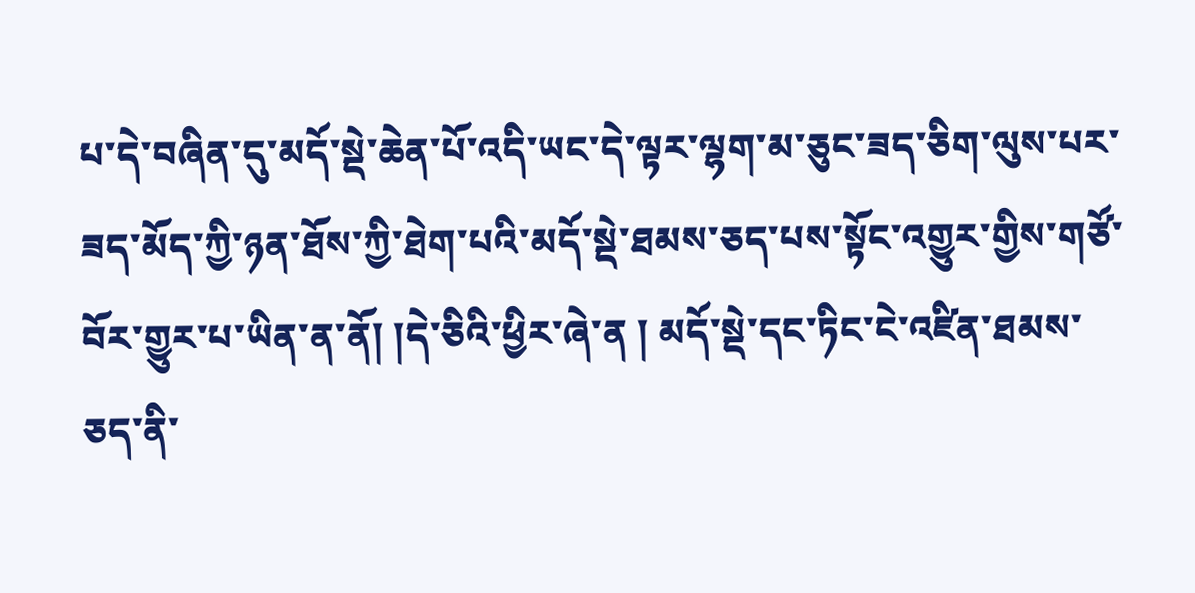པ་དེ་བཞིན་དུ་མདོ་སྡེ་ཆེན་པོ་འདི་ཡང་དེ་ལྟར་ལྷག་མ་ཅུང་ཟད་ཅིག་ལུས་པར་ཟད་མོད་ཀྱི་ཉན་ཐོས་ཀྱི་ཐེག་པའི་མདོ་སྡེ་ཐམས་ཅད་པས་སྟོང་འགྱུར་གྱིས་གཙོ་བོར་གྱུར་པ་ཡིན་ན་ནོ། །དེ་ཅིའི་ཕྱིར་ཞེ་ན ། མདོ་སྡེ་དང་ཏིང་ངེ་འཛིན་ཐམས་ཅད་ནི་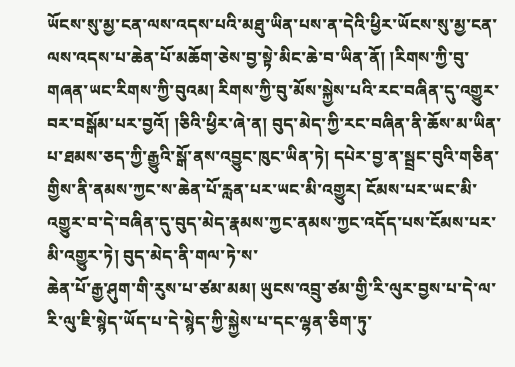ཡོངས་སུ་མྱ་ངན་ལས་འདས་པའི་མཐུ་ཡིན་པས་ན་དེའི་ཕྱིར་ཡོངས་སུ་མྱ་ངན་ལས་འདས་པ་ཆེན་པོ་མཆོག་ཅེས་བྱ་སྟེ་མིང་ཆེ་བ་ཡིན་ནོ། །རིགས་ཀྱི་བུ་གཞན་ཡང་རིགས་ཀྱི་བུའམ། རིགས་ཀྱི་བུ་མོས་སྐྱེས་པའི་རང་བཞིན་དུ་འགྱུར་བར་བསྒོམ་པར་བྱའོ། །ཅིའི་ཕྱིར་ཞེ་ན། བུད་མེད་ཀྱི་རང་བཞིན་ནི་ཆོས་མ་ཡིན་པ་ཐམས་ཅད་ཀྱི་རྒྱུའི་སྒོ་ནས་འབྱུང་ཁུང་ཡིན་ཏེ། དཔེར་བྱ་ན་སྦྲང་བུའི་གཅིན་གྱིས་ནི་ནམས་ཀྱང་ས་ཆེན་པོ་རླན་པར་ཡང་མི་འགྱུར། ངོམས་པར་ཡང་མི་འགྱུར་བ་དེ་བཞིན་དུ་བུད་མེད་རྣམས་ཀྱང་ནམས་ཀྱང་འདོད་པས་ངོམས་པར་མི་འགྱུར་ཏེ། བུད་མེད་ནི་གལ་ཏེ་ས་
ཆེན་པོ་རྒྱ་ཤུག་གི་རུས་པ་ཙམ་མམ། ཡུངས་འབྲུ་ཙམ་གྱི་རི་ལུར་བྱས་པ་དེ་ལ་རི་ལུ་ཇི་སྙེད་ཡོད་པ་དེ་སྙེད་ཀྱི་སྐྱེས་པ་དང་ལྷན་ཅིག་ཏུ་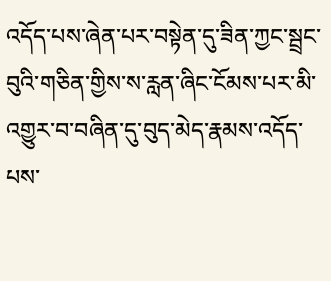འདོད་པས་ཞེན་པར་བསྟེན་དུ་ཟིན་ཀྱང་སྦྲང་བུའི་གཅིན་གྱིས་ས་རླན་ཞིང་ངོམས་པར་མི་འགྱུར་བ་བཞིན་དུ་བུད་མེད་རྣམས་འདོད་པས་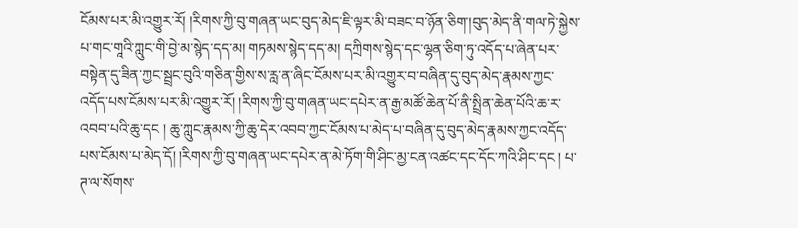ངོམས་པར་མི་འགྱུར་རོ། །རིགས་ཀྱི་བུ་གཞན་ཡང་བུད་མེད་ཇི་ལྟར་མི་བཟང་བ་ཉོན་ཅིག་།བུད་མེད་ནི་གལ་ཏེ་སྐྱེས་པ་གང་གཱའི་ཀླུང་གི་བྱེ་མ་སྙེད་དད་མ། གཏམས་སྙེད་དད་མ། དཀྲིགས་སྙེད་དང་ལྷན་ཅིག་ཏུ་འདོད་པ་ཞེན་པར་བསྟེན་དུ་ཟིན་ཀྱང་སྦྲང་བུའི་གཅིན་གྱིས་ས་རླ་ན་ཞིང་ངོམས་པར་མི་འགྱུར་བ་བཞིན་དུ་བུད་མེད་རྣམས་ཀྱང་འདོད་པས་ངོམས་པར་མི་འགྱུར་རོ། །རིགས་ཀྱི་བུ་གཞན་ཡང་དཔེར་ན་རྒྱ་མཚོ་ཆེན་པོ་ནི་སྤྲིན་ཆེན་པོའི་ཆ་ར་འབབ་པའི་ཆུ་དང ། ཆུ་ཀླུང་རྣམས་ཀྱི་ཆུ་དེར་འབབ་ཀྱང་ངོམས་པ་མེད་པ་བཞིན་དུ་བུད་མེད་རྣམས་ཀྱང་འདོད་པས་ངོམས་པ་མེད་དོ། །རིགས་ཀྱི་བུ་གཞན་ཡང་དཔེར་ན་མེ་ཏོག་གི་ཤིང་མྱ་ངན་འཚང་དང་དོང་ཀའི་ཤིང་དང ། པ་ཊ་ལ་སོགས་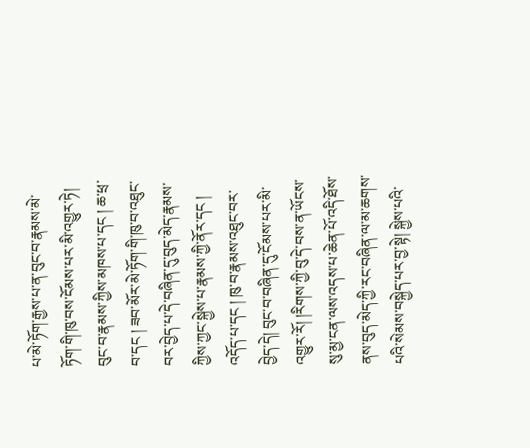པ་མེ་ཏོག་རྒྱས་པ་ན་བུང་བ་རྣམས་མེ་ཏོག་གི་ཁུ་བས་ངོམས་པར་མི་འགྱུར་ཏེ། བུང་བ་རྣམས་ཀྱིས་མཁས་པ་དང ། ཆ་ཕྲ་བ་དང ། ཟབ་མོར་མེ་ཏོག་གི་ཁུ་བ་འཐུང་བར་བྱེད་པ་དེ་བཞིན་དུ་བུད་མེད་རྣམས་ཀྱིས་ཀྱང་སྐྱེས་པ་རྣམས་ཀྱི་ནོར་དང ། འདོད་པ་དང ། ཁུ་བ་རྣམས་འཐུང་བར་བྱེད་དེ། བུང་བ་བཞིན་དུ་ངོམས་པར་མི་འགྱུར་རོ། །རིགས་ཀྱི་བུ་དེ་བས་ན་ཡོངས་སུ་མྱ་ངན་ལས་འདས་པ་ཆེན་པོ་འདི་ཐོས་ནས་བུད་མེད་ཀྱི་རང་བཞིན་ལ་མ་ཆགས་པའི་སེམས་བསྐྱེད་པར་བྱ་སྟེ། སྐྱེས་པའི་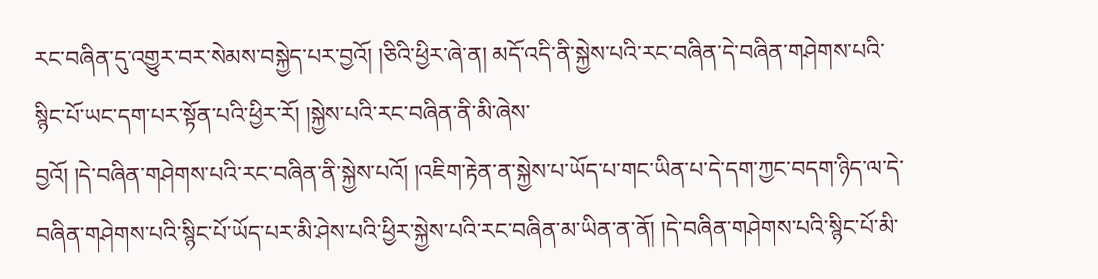རང་བཞིན་དུ་འགྱུར་བར་སེམས་བསྐྱེད་པར་བྱའོ། །ཅིའི་ཕྱིར་ཞེ་ན། མདོ་འདི་ནི་སྐྱེས་པའི་རང་བཞིན་དེ་བཞིན་གཤེགས་པའི་སྙིང་པོ་ཡང་དག་པར་སྟོན་པའི་ཕྱིར་རོ། །སྐྱེས་པའི་རང་བཞིན་ནི་མི་ཞེས་
བྱའོ། །དེ་བཞིན་གཤེགས་པའི་རང་བཞིན་ནི་སྐྱེས་པའོ། །འཇིག་རྟེན་ན་སྐྱེས་པ་ཡོད་པ་གང་ཡིན་པ་དེ་དག་ཀྱང་བདག་ཉིད་ལ་དེ་བཞིན་གཤེགས་པའི་སྙིང་པོ་ཡོད་པར་མི་ཤེས་པའི་ཕྱིར་སྐྱེས་པའི་རང་བཞིན་མ་ཡིན་ན་ནོ། །དེ་བཞིན་གཤེགས་པའི་སྙིང་པོ་མི་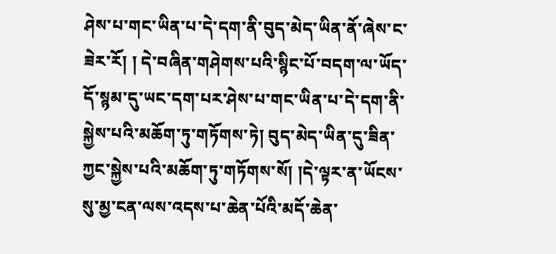ཤེས་པ་གང་ཡིན་པ་དེ་དག་ནི་བུད་མེད་ཡིན་ནོ་ཞེས་ང་ཟེར་རོ། ། དེ་བཞིན་གཤེགས་པའི་སྙིང་པོ་བདག་ལ་ཡོད་དོ་སྙམ་དུ་ཡང་དག་པར་ཤེས་པ་གང་ཡིན་པ་དེ་དག་ནི་སྐྱེས་པའི་མཆོག་ཏུ་གཏོགས་ཏེ། བུད་མེད་ཡིན་དུ་ཟིན་ཀྱང་སྐྱེས་པའི་མཆོག་ཏུ་གཏོགས་སོ། །དེ་ལྟར་ན་ཡོངས་སུ་མྱ་ངན་ལས་འདས་པ་ཆེན་པོའི་མདོ་ཆེན་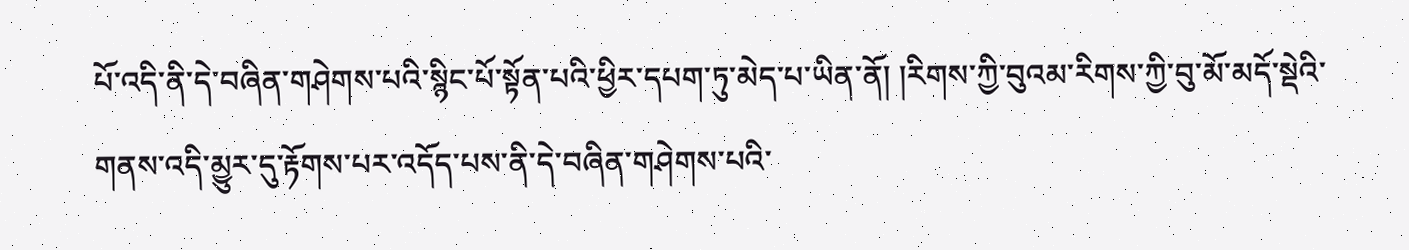པོ་འདི་ནི་དེ་བཞིན་གཤེགས་པའི་སྙིང་པོ་སྟོན་པའི་ཕྱིར་དཔག་ཏུ་མེད་པ་ཡིན་ནོ། །རིགས་ཀྱི་བུའམ་རིགས་ཀྱི་བུ་མོ་མདོ་སྡེའི་གནས་འདི་མྱུར་དུ་རྟོགས་པར་འདོད་པས་ནི་དེ་བཞིན་གཤེགས་པའི་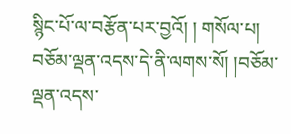སྙིང་པོ་ལ་བརྩོན་པར་བྱའོ། ། གསོལ་པ། བཅོམ་ལྡན་འདས་དེ་ནི་ལགས་སོ། །བཅོམ་ལྡན་འདས་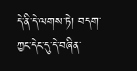དེ་ནི་དེ་ལགས་ཏེ། བདག་ཀྱང་དེང་དུ་དེ་བཞིན་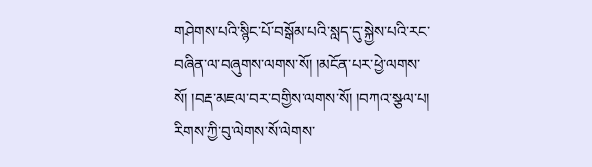གཤེགས་པའི་སྙིང་པོ་བསྒོམ་པའི་སླད་དུ་སྐྱེས་པའི་རང་བཞིན་ལ་བཞུགས་ལགས་སོ། །མངོན་པར་ཕྱེ་ལགས་སོ། །བརྡ་མཇལ་བར་བགྱིས་ལགས་སོ། །བཀའ་སྩལ་པ། རིགས་ཀྱི་བུ་ལེགས་སོ་ལེགས་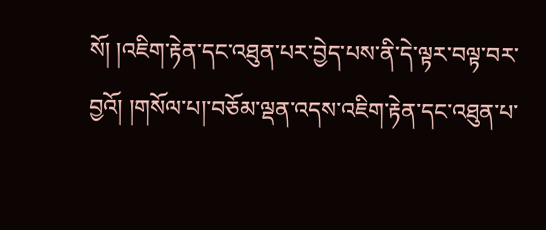སོ། །འཇིག་རྟེན་དང་འཐུན་པར་བྱེད་པས་ནི་དེ་ལྟར་བལྟ་བར་བྱའོ། །གསོལ་པ།་བཅོམ་ལྡན་འདས་འཇིག་རྟེན་དང་འཐུན་པ་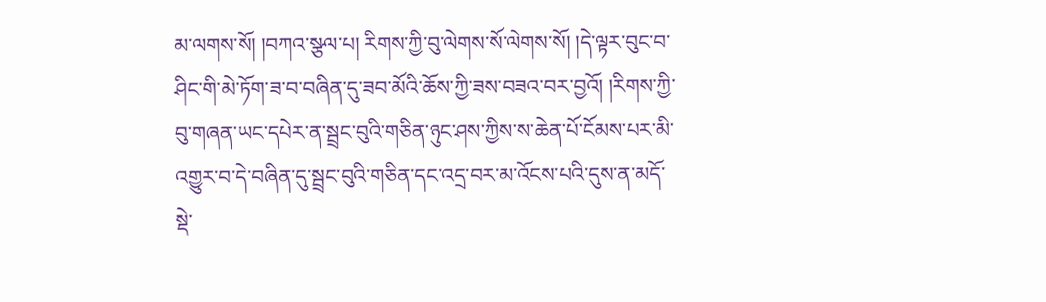མ་ལགས་སོ། །བཀའ་སྩལ་པ། རིགས་ཀྱི་བུ་ལེགས་སོ་ལེགས་སོ། །དེ་ལྟར་བུང་བ་ཤིང་གི་མེ་ཏོག་ཟ་བ་བཞིན་དུ་ཟབ་མོའི་ཆོས་ཀྱི་ཟས་བཟའ་བར་བྱའོ། །རིགས་ཀྱི་བུ་གཞན་ཡང་དཔེར་ན་སྦྲང་བུའི་གཅིན་ཉུང་ཤས་ཀྱིས་ས་ཆེན་པོ་ངོམས་པར་མི་འགྱུར་བ་དེ་བཞིན་དུ་སྦྲང་བུའི་གཅིན་དང་འདྲ་བར་མ་འོངས་པའི་དུས་ན་མདོ་སྡེ་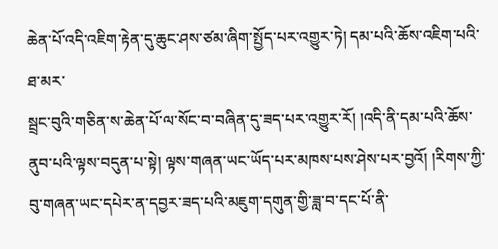ཆེན་པོ་འདི་འཇིག་རྟེན་དུ་ཆུང་ཤས་ཙམ་ཞིག་སྤྱོད་པར་འགྱུར་ཏེ། དམ་པའི་ཆོས་འཇིག་པའི་ཐ་མར་
སྦྲང་བུའི་གཅིན་ས་ཆེན་པོ་ལ་སོང་བ་བཞིན་དུ་ཟད་པར་འགྱུར་རོ། །འདི་ནི་དམ་པའི་ཆོས་ནུབ་པའི་ལྟས་བདུན་པ་སྟེ། ལྟས་གཞན་ཡང་ཡོད་པར་མཁས་པས་ཤེས་པར་བྱའོ། །རིགས་ཀྱི་བུ་གཞན་ཡང་དཔེར་ན་དབྱར་ཟད་པའི་མཇུག་དགུན་གྱི་ཟླ་བ་དང་པོ་ནི་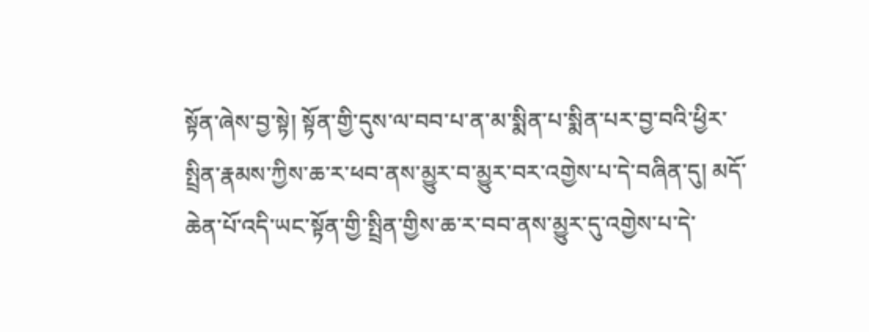སྟོན་ཞེས་བྱ་སྟེ། སྟོན་གྱི་དུས་ལ་བབ་པ་ན་མ་སྨིན་པ་སྨིན་པར་བྱ་བའི་ཕྱིར་སྤྲིན་རྣམས་ཀྱིས་ཆ་ར་ཕབ་ནས་མྱུར་བ་མྱུར་བར་འགྱེས་པ་དེ་བཞིན་དུ། མདོ་ཆེན་པོ་འདི་ཡང་སྟོན་གྱི་སྤྲིན་གྱིས་ཆ་ར་བབ་ནས་མྱུར་དུ་འགྱེས་པ་དེ་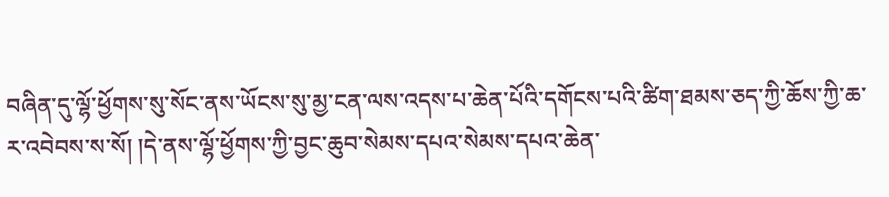བཞིན་དུ་ལྷོ་ཕྱོགས་སུ་སོང་ནས་ཡོངས་སུ་མྱ་ངན་ལས་འདས་པ་ཆེན་པོའི་དགོངས་པའི་ཚིག་ཐམས་ཅད་ཀྱི་ཆོས་ཀྱི་ཆ་ར་འབེབས་ས་སོ། །དེ་ནས་ལྷོ་ཕྱོགས་ཀྱི་བྱང་ཆུབ་སེམས་དཔའ་སེམས་དཔའ་ཆེན་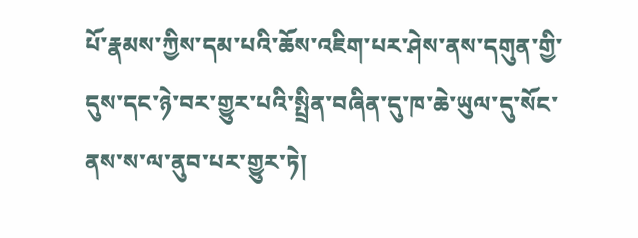པོ་རྣམས་ཀྱིས་དམ་པའི་ཆོས་འཇིག་པར་ཤེས་ནས་དགུན་གྱི་དུས་དང་ཉེ་བར་གྱུར་པའི་སྤྲིན་བཞིན་དུ་ཁ་ཆེ་ཡུལ་དུ་སོང་ནས་ས་ལ་ནུབ་པར་གྱུར་ཏེ།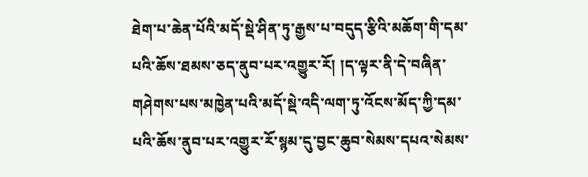ཐེག་པ་ཆེན་པོའི་མདོ་སྡེ་ཤིན་ཏུ་རྒྱས་པ་བདུད་རྩིའི་མཆོག་གི་དམ་པའི་ཆོས་ཐམས་ཅད་ནུབ་པར་འགྱུར་རོ། །ད་ལྟར་ནི་དེ་བཞིན་གཤེགས་པས་མཁྱེན་པའི་མདོ་སྡེ་འདི་ལག་ཏུ་འོངས་མོད་ཀྱི་དམ་པའི་ཆོས་ནུབ་པར་འགྱུར་རོ་སྙམ་དུ་བྱང་ཆུབ་སེམས་དཔའ་སེམས་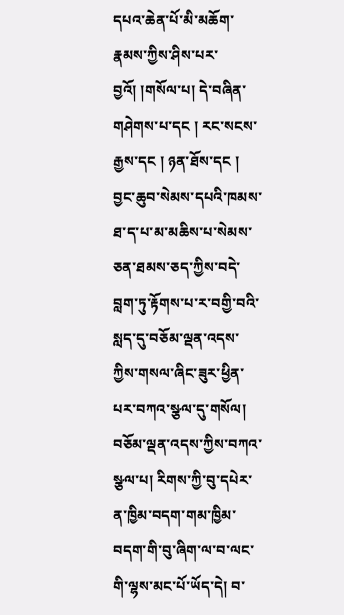དཔའ་ཆེན་པོ་མི་མཆོག་རྣམས་ཀྱིས་ཤིས་པར་བྱའོ། །གསོལ་པ། དེ་བཞིན་གཤེགས་པ་དང ། རང་སངས་རྒྱས་དང ། ཉན་ཐོས་དང ། བྱང་ཆུབ་སེམས་དཔའི་ཁམས་ཐ་ད་པ་མ་མཆིས་པ་སེམས་ཅན་ཐམས་ཅད་ཀྱིས་བདེ་བླག་ཏུ་རྟོགས་པ་ར་བགྱི་བའི་སླད་དུ་བཅོམ་ལྡན་འདས་ཀྱིས་གསལ་ཞིང་ཟུར་ཕྱིན་པར་བཀའ་སྩལ་དུ་གསོལ། བཅོམ་ལྡན་འདས་ཀྱིས་བཀའ་སྩལ་པ། རིགས་ཀྱི་བུ་དཔེར་ན་ཁྱིམ་བདག་གམ་ཁྱིམ་བདག་གི་བུ་ཞིག་ལ་བ་ལང་གི་ལྷས་མང་པོ་ཡོད་དེ། བ་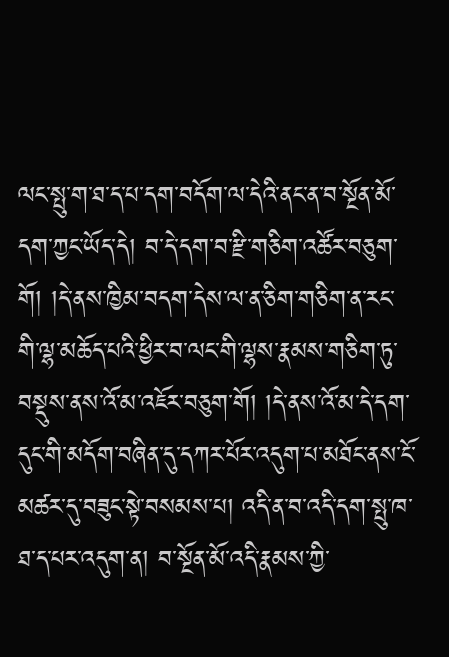ལང་སྤུ་ག་ཐ་ད་པ་དག་བདོག་ལ་དེའི་ནང་ན་བ་སྔོན་མོ་དག་ཀྱང་ཡོད་དེ། བ་དེ་དག་བ་རྫི་གཅིག་འཚོར་བཅུག་
གོ། །དེ་ནས་ཁྱིམ་བདག་དེས་ལ་ན་ཅིག་གཅིག་ན་རང་གི་ལྷ་མཆོད་པའི་ཕྱིར་བ་ལང་གི་ལྷས་རྣམས་གཅིག་ཏུ་བསྡུས་ནས་འོ་མ་འཇོར་བཅུག་གོ། །དེ་ནས་འོ་མ་དེ་དག་དུང་གི་མདོག་བཞིན་དུ་དཀར་པོར་འདུག་པ་མཐོང་ནས་ངོ་མཚར་དུ་བཟུང་སྟེ་བསམས་པ། འདི་ན་བ་འདི་དག་སྤུ་ཁ་ཐ་ད་པར་འདུག་ན། བ་སྔོན་མོ་འདི་རྣམས་ཀྱི་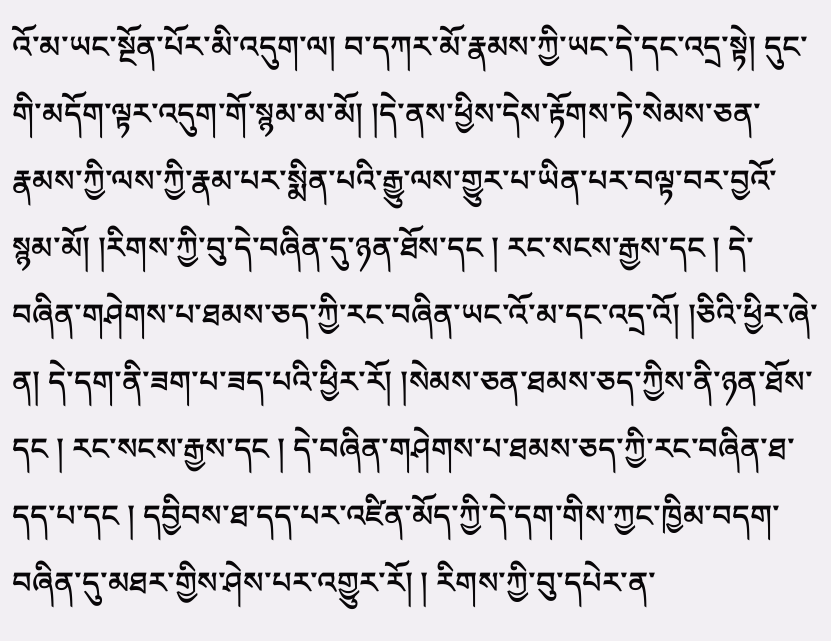འོ་མ་ཡང་སྔོན་པོར་མི་འདུག་ལ། བ་དཀར་མོ་རྣམས་ཀྱི་ཡང་དེ་དང་འདྲ་སྟེ། དུང་གི་མདོག་ལྟར་འདུག་གོ་སྙམ་མ་མོ། །དེ་ནས་ཕྱིས་དེས་རྟོགས་ཏེ་སེམས་ཅན་རྣམས་ཀྱི་ལས་ཀྱི་རྣམ་པར་སྨིན་པའི་རྒྱུ་ལས་གྱུར་པ་ཡིན་པར་བལྟ་བར་བྱའོ་སྙམ་མོ། །རིགས་ཀྱི་བུ་དེ་བཞིན་དུ་ཉན་ཐོས་དང ། རང་སངས་རྒྱས་དང ། དེ་བཞིན་གཤེགས་པ་ཐམས་ཅད་ཀྱི་རང་བཞིན་ཡང་འོ་མ་དང་འདྲ་འོ། །ཅིའི་ཕྱིར་ཞེ་ན། དེ་དག་ནི་ཟག་པ་ཟད་པའི་ཕྱིར་རོ། །སེམས་ཅན་ཐམས་ཅད་ཀྱིས་ནི་ཉན་ཐོས་དང ། རང་སངས་རྒྱས་དང ། དེ་བཞིན་གཤེགས་པ་ཐམས་ཅད་ཀྱི་རང་བཞིན་ཐ་དད་པ་དང ། དབྱིབས་ཐ་དད་པར་འཛིན་མོད་ཀྱི་དེ་དག་གིས་ཀྱང་ཁྱིམ་བདག་བཞིན་དུ་མཐར་གྱིས་ཤེས་པར་འགྱུར་རོ། ། རིགས་ཀྱི་བུ་དཔེར་ན་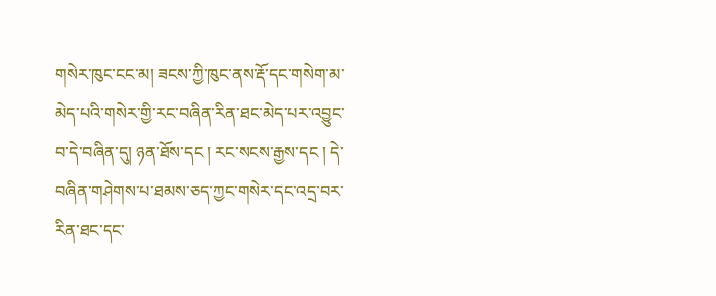གསེར་ཁུང་ངང་མ། ཟངས་ཀྱི་ཁུང་ནས་རྡོ་དང་གསེག་མ་མེད་པའི་གསེར་གྱི་རང་བཞིན་རིན་ཐང་མེད་པར་འབྱུང་བ་དེ་བཞིན་དུ། ཉན་ཐོས་དང ། རང་སངས་རྒྱས་དང ། དེ་བཞིན་གཤེགས་པ་ཐམས་ཅད་ཀྱང་གསེར་དང་འདྲ་བར་རིན་ཐང་དང་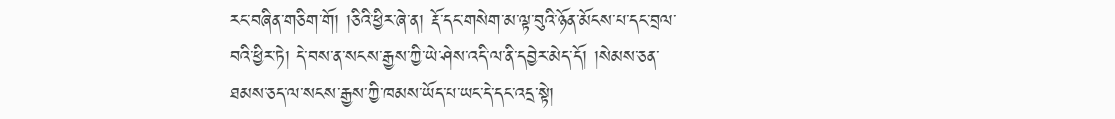རང་བཞིན་གཅིག་གོ། །ཅིའི་ཕྱིར་ཞེ་ན། རྡོ་དང་གསེག་མ་ལྟ་བུའི་ཉོན་མོངས་པ་དང་བྲལ་བའི་ཕྱིར་ཏེ། དེ་བས་ན་སངས་རྒྱས་ཀྱི་ཡེ་ཤེས་འདི་ལ་ནི་དབྱེར་མེད་དོ། །སེམས་ཅན་ཐམས་ཅད་ལ་སངས་རྒྱས་ཀྱི་ཁམས་ཡོད་པ་ཡང་དེ་དང་འདྲ་སྟེ།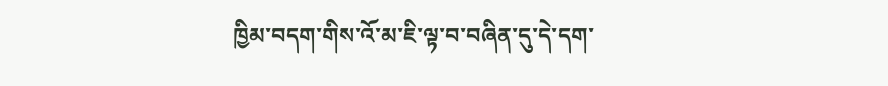ཁྱིམ་བདག་གིས་འོ་མ་ཇི་ལྟ་བ་བཞིན་དུ་དེ་དག་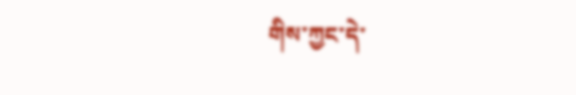གིས་ཀྱང་དེ་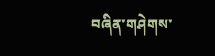བཞིན་གཤེགས་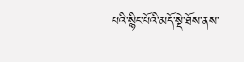པའི་སྙིང་པོའི་མདོ་སྡེ་ཐོས་ནས་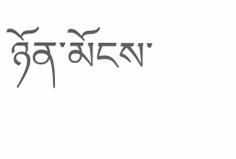ཉོན་མོངས་